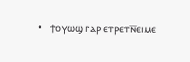•   ϯⲟⲩⲱϣ ⲅⲁⲣ ⲉⲧⲣⲉⲧⲛ̅ⲉⲓⲙⲉ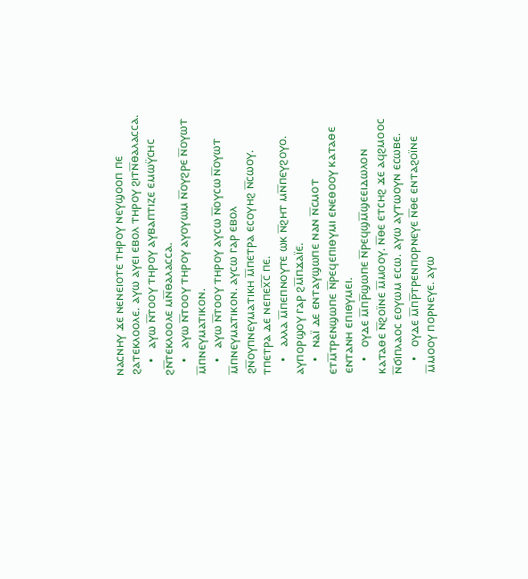ⲛⲁⲥⲛⲏⲩ ϫⲉ ⲛⲉⲛⲉⲓⲟⲧⲉ ⲧⲏⲣⲟⲩ ⲛⲉⲩϣⲟⲟⲡ ⲡⲉ ϩⲁⲧⲉⲕⲗⲟⲟⲗⲉ. ⲁⲩⲱ ⲁⲩⲉⲓ ⲉⲃⲟⲗ ⲧⲏⲣⲟⲩ ϩⲓⲧⲛ̅ⲑⲁⲗⲁⲥⲥⲁ.
    •   ⲁⲩⲱ ⲛ̅ⲧⲟⲟⲩ ⲧⲏⲣⲟⲩ ⲁⲩⲃⲁⲡⲧⲓⲍⲉ ⲉⲙⲱⲩ̈ⲥⲏⲥ ϩⲛ̅ⲧⲉⲕⲗⲟⲟⲗⲉ ⲙⲛ̅ⲑⲁⲗⲁⲥⲥⲁ.
    •   ⲁⲩⲱ ⲛ̅ⲧⲟⲟⲩ ⲧⲏⲣⲟⲩ ⲁⲩⲟⲩⲱⲙ ⲛ̅ⲟⲩϩⲣⲉ ⲛ̅ⲟⲩⲱⲧ ⲙ̅ⲡⲛⲉⲩⲙⲁⲧⲓⲕⲟⲛ.
    •   ⲁⲩⲱ ⲛ̅ⲧⲟⲟⲩ ⲧⲏⲣⲟⲩ ⲁⲩⲥⲱ ⲛ̅ⲟⲩⲥⲱ ⲛ̅ⲟⲩⲱⲧ ⲙ̅ⲡⲛⲉⲩⲙⲁⲧⲓⲕⲟⲛ. ⲁⲩⲥⲱ ⲅⲁⲣ ⲉⲃⲟⲗ ϩⲛ̅ⲟⲩⲡⲛⲉⲩⲙⲁⲧⲓⲕⲏ ⲙ̅ⲡⲉⲧⲣⲁ ⲉⲥⲟⲩⲏϩ ⲛ̅ⲥⲱⲟⲩ. ⲧⲡⲉⲧⲣⲁ ⲇⲉ ⲛⲉⲡⲉⲭ̅ⲥ̅ ⲡⲉ.
    •   ⲁⲗⲗⲁ ⲙ̅ⲡⲉⲡⲛⲟⲩⲧⲉ ⲱⲕ ⲛ̅ϩⲏⲧ ⲙⲛ̅ⲡⲉⲩϩⲟⲩⲟ. ⲁⲩⲡⲟⲣϣⲟⲩ ⲅⲁⲣ ϩⲙ̅ⲡϫⲁⲓ̈ⲉ.
    •   ⲛⲁⲓ̈ ⲇⲉ ⲉⲛⲧⲁⲩϣⲱⲡⲉ ⲛⲁⲛ ⲛ̅ⲥⲙⲟⲧ ⲉⲧⲙ̅ⲧⲣⲉⲛϣⲱⲡⲉ ⲛ̅ⲣⲉϥⲉⲡⲓⲑⲩⲙⲓ ⲉⲛⲉⲑⲟⲟⲩ ⲕⲁⲧⲁⲑⲉ ⲉⲛⲧⲁⲛⲏ ⲉⲡⲓⲑⲩⲙⲉⲓ.
    •   ⲟⲩⲇⲉ ⲙ̅ⲡⲣ̅ϣⲱⲡⲉ ⲛ̅ⲣⲉϥϣⲙ̅ϣⲉⲉⲓⲇⲱⲗⲟⲛ ⲕⲁⲧⲁⲑⲉ ⲛ̅ϩⲟⲓ̈ⲛⲉ ⲙ̅ⲙⲟⲟⲩ. ⲛ̅ⲑⲉ ⲉⲧⲥⲏϩ ϫⲉ ⲁϥϩⲙⲟⲟⲥ ⲛ̅ϭⲓⲡⲗⲁⲟⲥ ⲉⲟⲩⲱⲙ ⲉⲥⲱ. ⲁⲩⲱ ⲁⲩⲧⲱⲟⲩⲛ ⲉⲥⲱⲃⲉ.
    •   ⲟⲩⲇⲉ ⲙ̅ⲡⲣ̅ⲧⲣⲉⲛⲡⲟⲣⲛⲉⲩⲉ ⲛ̅ⲑⲉ ⲉⲛⲧⲁϩⲟⲓ̈ⲛⲉ ⲙ̅ⲙⲟⲟⲩ ⲡⲟⲣⲛⲉⲩⲉ. ⲁⲩⲱ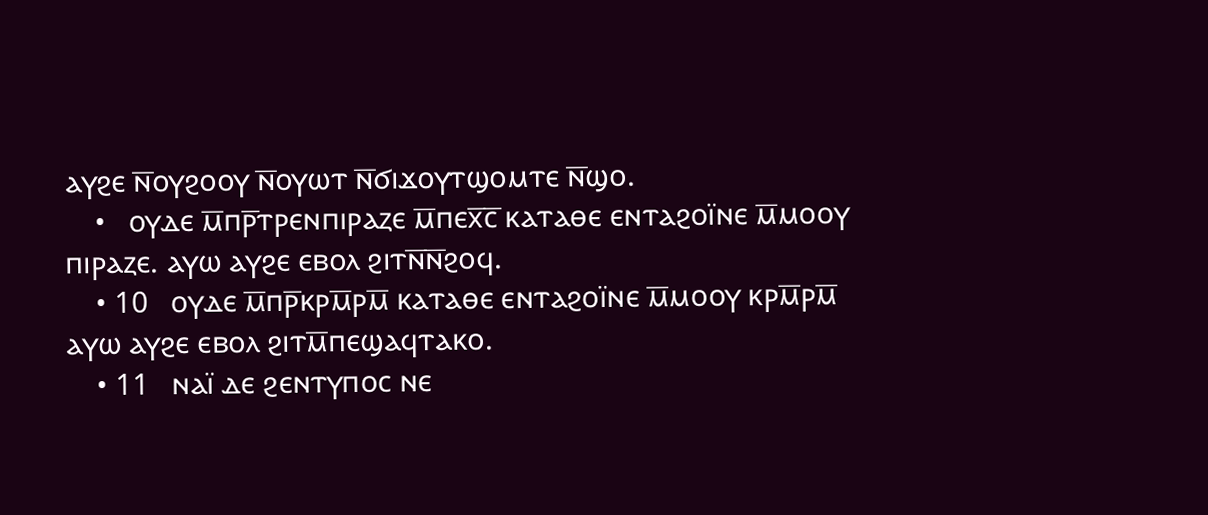ⲁⲩϩⲉ ⲛ̅ⲟⲩϩⲟⲟⲩ ⲛ̅ⲟⲩⲱⲧ ⲛ̅ϭⲓϫⲟⲩⲧϣⲟⲙⲧⲉ ⲛ̅ϣⲟ.
    •   ⲟⲩⲇⲉ ⲙ̅ⲡⲣ̅ⲧⲣⲉⲛⲡⲓⲣⲁⲍⲉ ⲙ̅ⲡⲉⲭ̅ⲥ̅ ⲕⲁⲧⲁⲑⲉ ⲉⲛⲧⲁϩⲟⲓ̈ⲛⲉ ⲙ̅ⲙⲟⲟⲩ ⲡⲓⲣⲁⲍⲉ. ⲁⲩⲱ ⲁⲩϩⲉ ⲉⲃⲟⲗ ϩⲓⲧⲛ̅ⲛ̅ϩⲟϥ.
    • 10   ⲟⲩⲇⲉ ⲙ̅ⲡⲣ̅ⲕⲣⲙ̅ⲣⲙ̅ ⲕⲁⲧⲁⲑⲉ ⲉⲛⲧⲁϩⲟⲓ̈ⲛⲉ ⲙ̅ⲙⲟⲟⲩ ⲕⲣⲙ̅ⲣⲙ̅ ⲁⲩⲱ ⲁⲩϩⲉ ⲉⲃⲟⲗ ϩⲓⲧⲙ̅ⲡⲉϣⲁϥⲧⲁⲕⲟ.
    • 11   ⲛⲁⲓ̈ ⲇⲉ ϩⲉⲛⲧⲩⲡⲟⲥ ⲛⲉ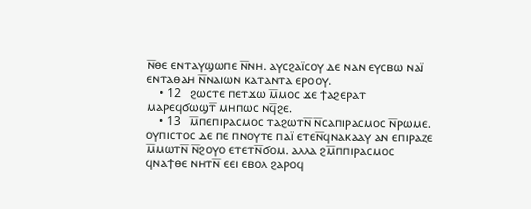ⲛ̅ⲑⲉ ⲉⲛⲧⲁⲩϣⲱⲡⲉ ⲛ̅ⲛⲏ. ⲁⲩⲥϩⲁⲓ̈ⲥⲟⲩ ⲇⲉ ⲛⲁⲛ ⲉⲩⲥⲃⲱ ⲛⲁⲓ̈ ⲉⲛⲧⲁⲑⲁⲏ ⲛ̅ⲛⲁⲓⲱⲛ ⲕⲁⲧⲁⲛⲧⲁ ⲉⲣⲟⲟⲩ.
    • 12   ϩⲱⲥⲧⲉ ⲡⲉⲧϫⲱ ⲙ̅ⲙⲟⲥ ϫⲉ ϯⲁϩⲉⲣⲁⲧ ⲙⲁⲣⲉϥϭⲱϣⲧ̅ ⲙⲏⲡⲱⲥ ⲛϥ̅ϩⲉ.
    • 13   ⲙ̅ⲡⲉⲡⲓⲣⲁⲥⲙⲟⲥ ⲧⲁϩⲱⲧⲛ̅ ⲛ̅ⲥⲁⲡⲓⲣⲁⲥⲙⲟⲥ ⲛ̅ⲣⲱⲙⲉ. ⲟⲩⲡⲓⲥⲧⲟⲥ ⲇⲉ ⲡⲉ ⲡⲛⲟⲩⲧⲉ ⲡⲁⲓ̈ ⲉⲧⲉⲛ̅ϥⲛⲁⲕⲁⲁⲩ ⲁⲛ ⲉⲡⲓⲣⲁⲍⲉ ⲙ̅ⲙⲱⲧⲛ̅ ⲛ̅ϩⲟⲩⲟ ⲉⲧⲉⲧⲛ̅ϭⲟⲙ. ⲁⲗⲗⲁ ϩⲙ̅ⲡⲡⲓⲣⲁⲥⲙⲟⲥ ϥⲛⲁϯⲑⲉ ⲛⲏⲧⲛ̅ ⲉⲉⲓ ⲉⲃⲟⲗ ϩⲁⲣⲟϥ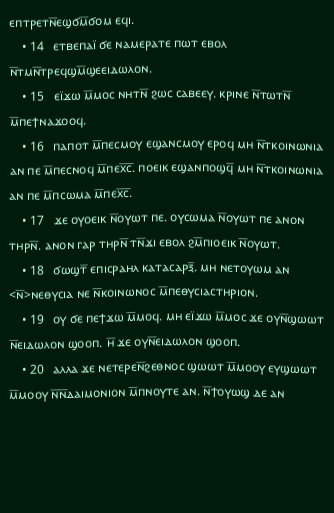ⲉⲡⲧⲣⲉⲧⲛ̅ⲉϣϭⲙ̅ϭⲟⲙ ⲉϥⲓ.
    • 14   ⲉⲧⲃⲉⲡⲁⲓ̈ ϭⲉ ⲛⲁⲙⲉⲣⲁⲧⲉ ⲡⲱⲧ ⲉⲃⲟⲗ ⲛ̅ⲧⲙⲛ̅ⲧⲣⲉϥϣⲙ̅ϣⲉⲉⲓⲇⲱⲗⲟⲛ.
    • 15   ⲉⲓ̈ϫⲱ ⲙ̅ⲙⲟⲥ ⲛⲏⲧⲛ̅ ϩⲱⲥ ⲥⲁⲃⲉⲉⲩ. ⲕⲣⲓⲛⲉ ⲛ̅ⲧⲱⲧⲛ̅ ⲙ̅ⲡⲉϯⲛⲁϫⲟⲟϥ.
    • 16   ⲡⲁⲡⲟⲧ ⲙ̅ⲡⲉⲥⲙⲟⲩ ⲉϣⲁⲛⲥⲙⲟⲩ ⲉⲣⲟϥ ⲙⲏ ⲛ̅ⲧⲕⲟⲓⲛⲱⲛⲓⲁ ⲁⲛ ⲡⲉ ⲙ̅ⲡⲉⲥⲛⲟϥ ⲙ̅ⲡⲉⲭ̅ⲥ̅. ⲡⲟⲉⲓⲕ ⲉϣⲁⲛⲡⲟϣϥ̅ ⲙⲏ ⲛ̅ⲧⲕⲟⲓⲛⲱⲛⲓⲁ ⲁⲛ ⲡⲉ ⲙ̅ⲡⲥⲱⲙⲁ ⲙ̅ⲡⲉⲭ̅ⲥ̅.
    • 17   ϫⲉ ⲟⲩⲟⲉⲓⲕ ⲛ̅ⲟⲩⲱⲧ ⲡⲉ. ⲟⲩⲥⲱⲙⲁ ⲛ̅ⲟⲩⲱⲧ ⲡⲉ ⲁⲛⲟⲛ ⲧⲏⲣⲛ̅. ⲁⲛⲟⲛ ⲅⲁⲣ ⲧⲏⲣⲛ̅ ⲧⲛ̅ϫⲓ ⲉⲃⲟⲗ ϩⲙ̅ⲡⲓⲟⲉⲓⲕ ⲛ̅ⲟⲩⲱⲧ.
    • 18   ϭⲱϣⲧ̅ ⲉⲡⲓⲥⲣⲁⲏⲗ ⲕⲁⲧⲁⲥⲁⲣⲝ̅. ⲙⲏ ⲛⲉⲧⲟⲩⲱⲙ ⲁⲛ <ⲛ̅>ⲛⲉⲑⲩⲥⲓⲁ ⲛⲉ ⲛ̅ⲕⲟⲓⲛⲱⲛⲟⲥ ⲙ̅ⲡⲉⲑⲩⲥⲓⲁⲥⲧⲏⲣⲓⲟⲛ.
    • 19   ⲟⲩ ϭⲉ ⲡⲉϯϫⲱ ⲙ̅ⲙⲟϥ. ⲙⲏ ⲉⲓ̈ϫⲱ ⲙ̅ⲙⲟⲥ ϫⲉ ⲟⲩⲛ̅ϣⲱⲱⲧ ⲛ̅ⲉⲓⲇⲱⲗⲟⲛ ϣⲟⲟⲡ. ⲏ̅ ϫⲉ ⲟⲩⲛ̅ⲉⲓⲇⲱⲗⲟⲛ ϣⲟⲟⲡ.
    • 20   ⲁⲗⲗⲁ ϫⲉ ⲛⲉⲧⲉⲣⲉⲛ̅ϩⲉⲑⲛⲟⲥ ϣⲱⲱⲧ ⲙ̅ⲙⲟⲟⲩ ⲉⲩϣⲱⲱⲧ ⲙ̅ⲙⲟⲟⲩ ⲛ̅ⲛ̅ⲇⲁⲓⲙⲟⲛⲓⲟⲛ ⲙ̅ⲡⲛⲟⲩⲧⲉ ⲁⲛ. ⲛ̅ϯⲟⲩⲱϣ ⲇⲉ ⲁⲛ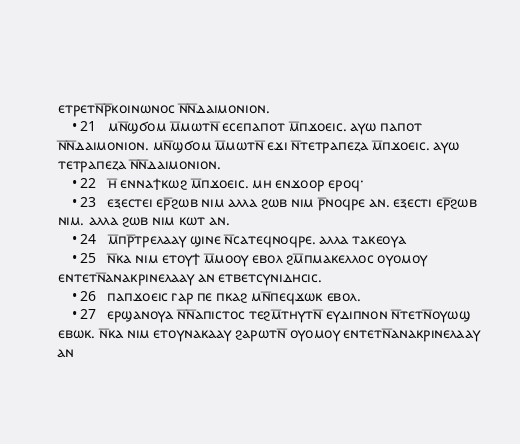ⲉⲧⲣⲉⲧⲛ̅ⲣ̅ⲕⲟⲓⲛⲱⲛⲟⲥ ⲛ̅ⲛ̅ⲇⲁⲓⲙⲟⲛⲓⲟⲛ.
    • 21   ⲙⲛ̅ϣϭⲟⲙ ⲙ̅ⲙⲱⲧⲛ̅ ⲉⲥⲉⲡⲁⲡⲟⲧ ⲙ̅ⲡϫⲟⲉⲓⲥ. ⲁⲩⲱ ⲡⲁⲡⲟⲧ ⲛ̅ⲛ̅ⲇⲁⲓⲙⲟⲛⲓⲟⲛ. ⲙⲛ̅ϣϭⲟⲙ ⲙ̅ⲙⲱⲧⲛ̅ ⲉϫⲓ ⲛ̅ⲧⲉⲧⲣⲁⲡⲉⲍⲁ ⲙ̅ⲡϫⲟⲉⲓⲥ. ⲁⲩⲱ ⲧⲉⲧⲣⲁⲡⲉⲍⲁ ⲛ̅ⲛ̅ⲇⲁⲓⲙⲟⲛⲓⲟⲛ.
    • 22   ⲏ̅ ⲉⲛⲛⲁϯⲕⲱϩ ⲙ̅ⲡϫⲟⲉⲓⲥ. ⲙⲏ ⲉⲛϫⲟⲟⲣ ⲉⲣⲟϥ·
    • 23   ⲉⲝⲉⲥⲧⲉⲓ ⲉⲣ̅ϩⲱⲃ ⲛⲓⲙ ⲁⲗⲗⲁ ϩⲱⲃ ⲛⲓⲙ ⲣ̅ⲛⲟϥⲣⲉ ⲁⲛ. ⲉⲝⲉⲥⲧⲓ ⲉⲣ̅ϩⲱⲃ ⲛⲓⲙ. ⲁⲗⲗⲁ ϩⲱⲃ ⲛⲓⲙ ⲕⲱⲧ ⲁⲛ.
    • 24   ⲙ̅ⲡⲣ̅ⲧⲣⲉⲗⲁⲁⲩ ϣⲓⲛⲉ ⲛ̅ⲥⲁⲧⲉϥⲛⲟϥⲣⲉ. ⲁⲗⲗⲁ ⲧⲁⲕⲉⲟⲩⲁ
    • 25   ⲛ̅ⲕⲁ ⲛⲓⲙ ⲉⲧⲟⲩϯ ⲙ̅ⲙⲟⲟⲩ ⲉⲃⲟⲗ ϩⲙ̅ⲡⲙⲁⲕⲉⲗⲗⲟⲥ ⲟⲩⲟⲙⲟⲩ ⲉⲛⲧⲉⲧⲛ̅ⲁⲛⲁⲕⲣⲓⲛⲉⲗⲁⲁⲩ ⲁⲛ ⲉⲧⲃⲉⲧⲥⲩⲛⲓⲇⲏⲥⲓⲥ.
    • 26   ⲡⲁⲡϫⲟⲉⲓⲥ ⲅⲁⲣ ⲡⲉ ⲡⲕⲁϩ ⲙⲛ̅ⲡⲉϥϫⲱⲕ ⲉⲃⲟⲗ.
    • 27   ⲉⲣϣⲁⲛⲟⲩⲁ ⲛ̅ⲛ̅ⲁⲡⲓⲥⲧⲟⲥ ⲧⲉϩⲙ̅ⲧⲏⲩⲧⲛ̅ ⲉⲩⲇⲓⲡⲛⲟⲛ ⲛ̅ⲧⲉⲧⲛ̅ⲟⲩⲱϣ ⲉⲃⲱⲕ. ⲛ̅ⲕⲁ ⲛⲓⲙ ⲉⲧⲟⲩⲛⲁⲕⲁⲁⲩ ϩⲁⲣⲱⲧⲛ̅ ⲟⲩⲟⲙⲟⲩ ⲉⲛⲧⲉⲧⲛ̅ⲁⲛⲁⲕⲣⲓⲛⲉⲗⲁⲁⲩ ⲁⲛ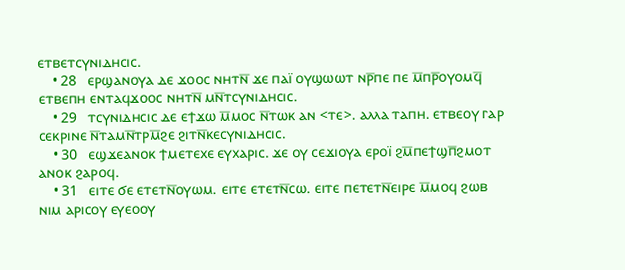ⲉⲧⲃⲉⲧⲥⲩⲛⲓⲇⲏⲥⲓⲥ.
    • 28   ⲉⲣϣⲁⲛⲟⲩⲁ ⲇⲉ ϫⲟⲟⲥ ⲛⲏⲧⲛ̅ ϫⲉ ⲡⲁⲓ̈ ⲟⲩϣⲱⲱⲧ ⲛⲣ̅ⲡⲉ ⲡⲉ ⲙ̅ⲡⲣ̅ⲟⲩⲟⲙϥ̅ ⲉⲧⲃⲉⲡⲏ ⲉⲛⲧⲁϥϫⲟⲟⲥ ⲛⲏⲧⲛ̅ ⲙⲛ̅ⲧⲥⲩⲛⲓⲇⲏⲥⲓⲥ.
    • 29   ⲧⲥⲩⲛⲓⲇⲏⲥⲓⲥ ⲇⲉ ⲉϯϫⲱ ⲙ̅ⲙⲟⲥ ⲛ̅ⲧⲱⲕ ⲁⲛ <ⲧⲉ>. ⲁⲗⲗⲁ ⲧⲁⲡⲏ. ⲉⲧⲃⲉⲟⲩ ⲅⲁⲣ ⲥⲉⲕⲣⲓⲛⲉ ⲛ̅ⲧⲁⲙⲛ̅ⲧⲣⲙ̅ϩⲉ ϩⲓⲧⲛ̅ⲕⲉⲥⲩⲛⲓⲇⲏⲥⲓⲥ.
    • 30   ⲉϣϫⲉⲁⲛⲟⲕ ϯⲙⲉⲧⲉⲭⲉ ⲉⲩⲭⲁⲣⲓⲥ. ϫⲉ ⲟⲩ ⲥⲉϫⲓⲟⲩⲁ ⲉⲣⲟⲓ̈ ϩⲙ̅ⲡⲉϯϣⲡ̅ϩⲙⲟⲧ ⲁⲛⲟⲕ ϩⲁⲣⲟϥ.
    • 31   ⲉⲓⲧⲉ ϭⲉ ⲉⲧⲉⲧⲛ̅ⲟⲩⲱⲙ. ⲉⲓⲧⲉ ⲉⲧⲉⲧⲛ̅ⲥⲱ. ⲉⲓⲧⲉ ⲡⲉⲧⲉⲧⲛ̅ⲉⲓⲣⲉ ⲙ̅ⲙⲟϥ ϩⲱⲃ ⲛⲓⲙ ⲁⲣⲓⲥⲟⲩ ⲉⲩⲉⲟⲟⲩ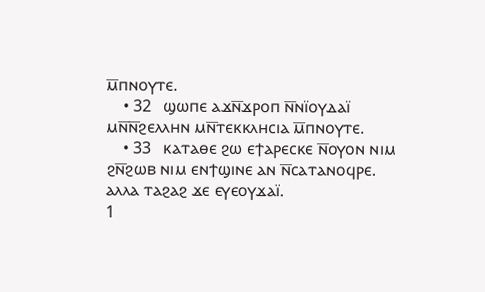ⲙ̅ⲡⲛⲟⲩⲧⲉ.
    • 32   ϣⲱⲡⲉ ⲁϫⲛ̅ϫⲣⲟⲡ ⲛ̅ⲛⲓ̈ⲟⲩⲇⲁⲓ̈ ⲙⲛ̅ⲛ̅ϩⲉⲗⲗⲏⲛ ⲙⲛ̅ⲧⲉⲕⲕⲗⲏⲥⲓⲁ ⲙ̅ⲡⲛⲟⲩⲧⲉ.
    • 33   ⲕⲁⲧⲁⲑⲉ ϩⲱ ⲉϯⲁⲣⲉⲥⲕⲉ ⲛ̅ⲟⲩⲟⲛ ⲛⲓⲙ ϩⲛ̅ϩⲱⲃ ⲛⲓⲙ ⲉⲛϯϣⲓⲛⲉ ⲁⲛ ⲛ̅ⲥⲁⲧⲁⲛⲟϥⲣⲉ. ⲁⲗⲗⲁ ⲧⲁϩⲁϩ ϫⲉ ⲉⲩⲉⲟⲩϫⲁⲓ̈.
1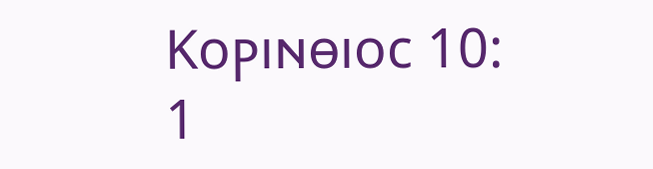Ⲕⲟⲣⲓⲛⲑⲓⲟⲥ 10:
1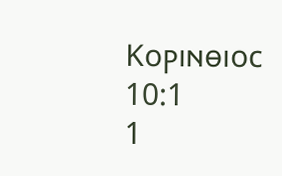Ⲕⲟⲣⲓⲛⲑⲓⲟⲥ 10:1
1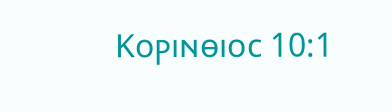Ⲕⲟⲣⲓⲛⲑⲓⲟⲥ 10:1